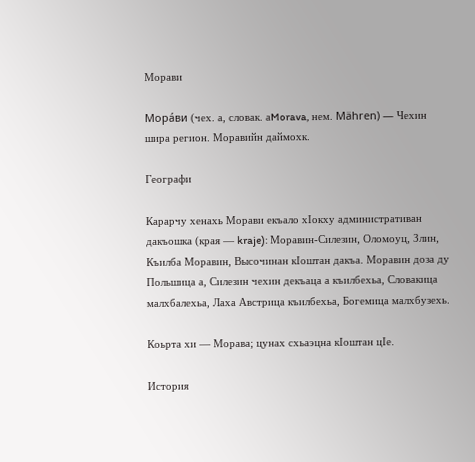Морави

Мора́ви (чех. а, словак. аMorava, нем. Mähren) — Чехин шира регион. Моравийн даймохк.

Географи

Карарчу хенахь Морави екъало хӀокху административан дакъошка (края — kraje): Моравин-Силезин, Оломоуц, Злин, Къилба Моравин, Высочинан кӀоштан дакъа. Моравин доза ду Польшица а, Силезин чехин декъаца а къилбехьа, Словакица малхбалехьа, Лаха Австрица къилбехьа, Богемица малхбузехь.

Коьрта хи — Морава; цунах схьаэцна кӀоштан цӀе.

История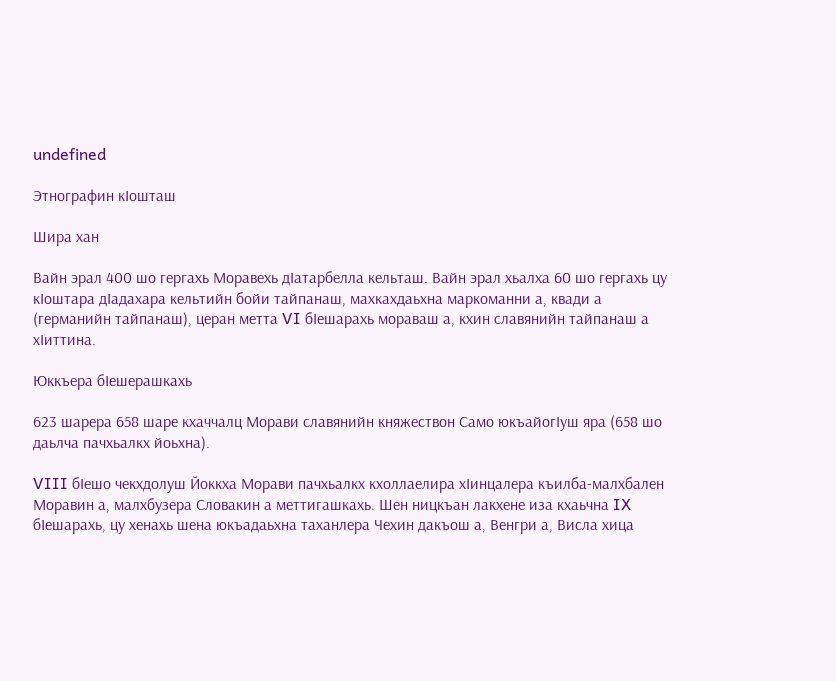undefined

Этнографин кӀошташ

Шира хан

Вайн эрал 400 шо гергахь Моравехь дӀатарбелла кельташ. Вайн эрал хьалха 60 шо гергахь цу кӀоштара дӀадахара кельтийн бойи тайпанаш, махкахдаьхна маркоманни а, квади а (германийн тайпанаш), церан метта VI бӀешарахь мораваш а, кхин славянийн тайпанаш а хӀиттина.

Юккъера бӀешерашкахь

623 шарера 658 шаре кхаччалц Морави славянийн княжествон Само юкъайогӀуш яра (658 шо даьлча пачхьалкх йоьхна).

VIII бӀешо чекхдолуш Йоккха Морави пачхьалкх кхоллаелира хӀинцалера къилба-малхбален Моравин а, малхбузера Словакин а меттигашкахь. Шен ницкъан лакхене иза кхаьчна IX бӀешарахь, цу хенахь шена юкъадаьхна таханлера Чехин дакъош а, Венгри а, Висла хица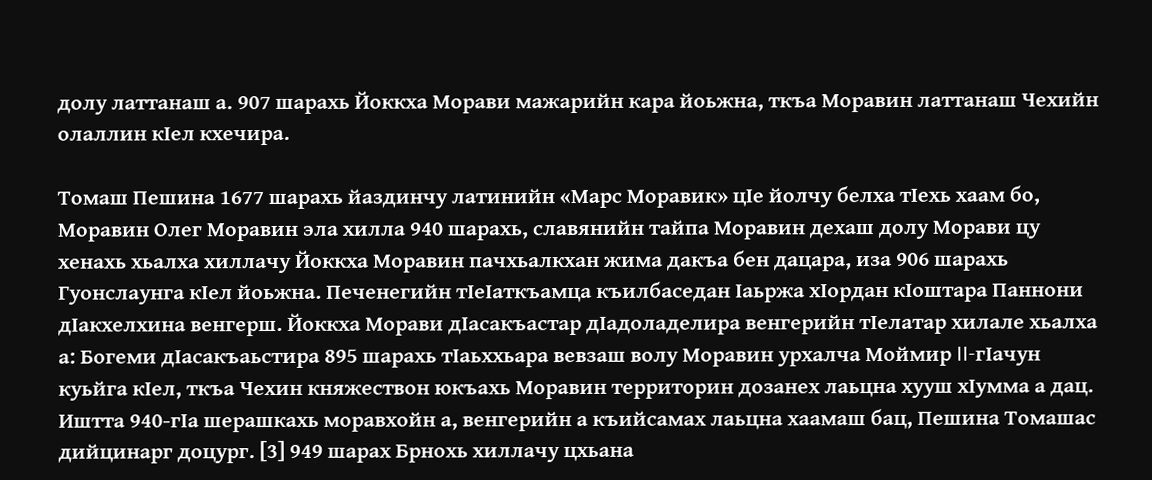долу латтанаш а. 907 шарахь Йоккха Морави мажарийн кара йоьжна, ткъа Моравин латтанаш Чехийн олаллин кӀел кхечира.

Томаш Пешина 1677 шарахь йаздинчу латинийн «Марс Моравик» цӀе йолчу белха тӀехь хаам бо, Моравин Олег Моравин эла хилла 940 шарахь, славянийн тайпа Моравин дехаш долу Морави цу хенахь хьалха хиллачу Йоккха Моравин пачхьалкхан жима дакъа бен дацара, иза 906 шарахь Гуонслаунга кӀел йоьжна. Печенегийн тӀеӀаткъамца къилбаседан Ӏаьржа хӀордан кӀоштара Паннони дӀакхелхина венгерш. Йоккха Морави дӀасакъастар дӀадоладелира венгерийн тӀелатар хилале хьалха а: Богеми дӀасакъаьстира 895 шарахь тӀаьххьара вевзаш волу Моравин урхалча Моймир II-гӀачун куьйга кӀел, ткъа Чехин княжествон юкъахь Моравин территорин дозанех лаьцна хууш хӀумма а дац. Иштта 940-гӀа шерашкахь моравхойн а, венгерийн а къийсамах лаьцна хаамаш бац, Пешина Томашас дийцинарг доцург. [3] 949 шарах Брнохь хиллачу цхьана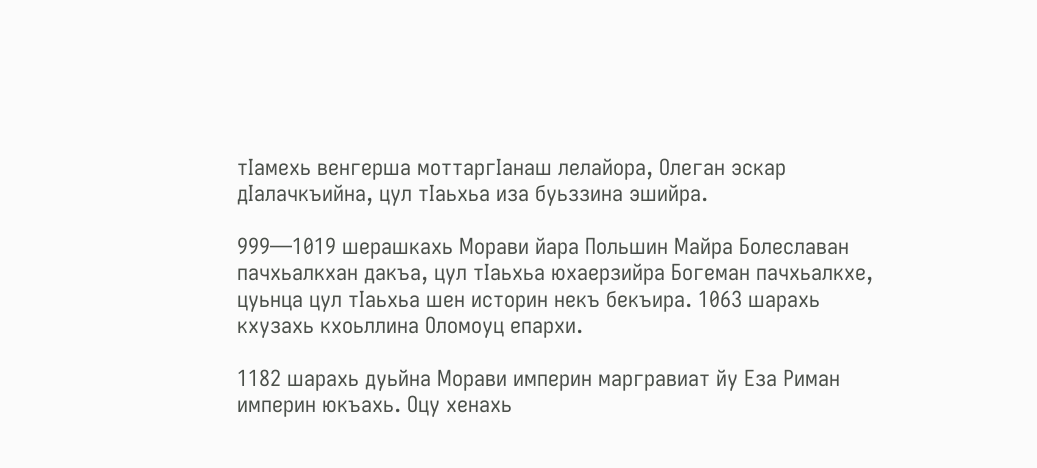тӀамехь венгерша моттаргӀанаш лелайора, Олеган эскар дӀалачкъийна, цул тӀаьхьа иза буьззина эшийра.

999—1019 шерашкахь Морави йара Польшин Майра Болеславан пачхьалкхан дакъа, цул тӀаьхьа юхаерзийра Богеман пачхьалкхе, цуьнца цул тӀаьхьа шен историн некъ бекъира. 1063 шарахь кхузахь кхоьллина Оломоуц епархи.

1182 шарахь дуьйна Морави империн маргравиат йу Еза Риман империн юкъахь. Оцу хенахь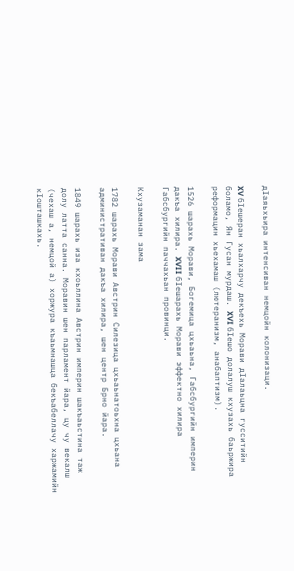дӀаяьхьира интенсиван немцойн колонизаци.

XV бӀешеран хьалхарчу декъехь Морави дӀалаьцна гусситийн боламо, Ян Гусан мурдаш. XVI бӀешо долалуш кхузахь баьржира реформацин хьехамаш (лютеранизм, анабаптизм).

1526 шарахь Морави, Богемица цхьаьна, Габсбургийн империн дакъа хилира. XVII бӀешарахь Морави эффектно хилира Габсбургийн паччахьан провинци.

Кхузаманан зама

1782 шарахь Морави Австрин Силезица цхьаьнатоьхна цхьана административан дакъа хилира, шен центр Брно йара.

1849 шарахь иза кхоьллина Австрин империн шакъаьстина таж долу латта санна. Моравин шен парламент йара, цу чу векалш (чехаш а, немцой а) хоржура къаьмнашца бекъабеллачу харжамийн кӀошташкахь.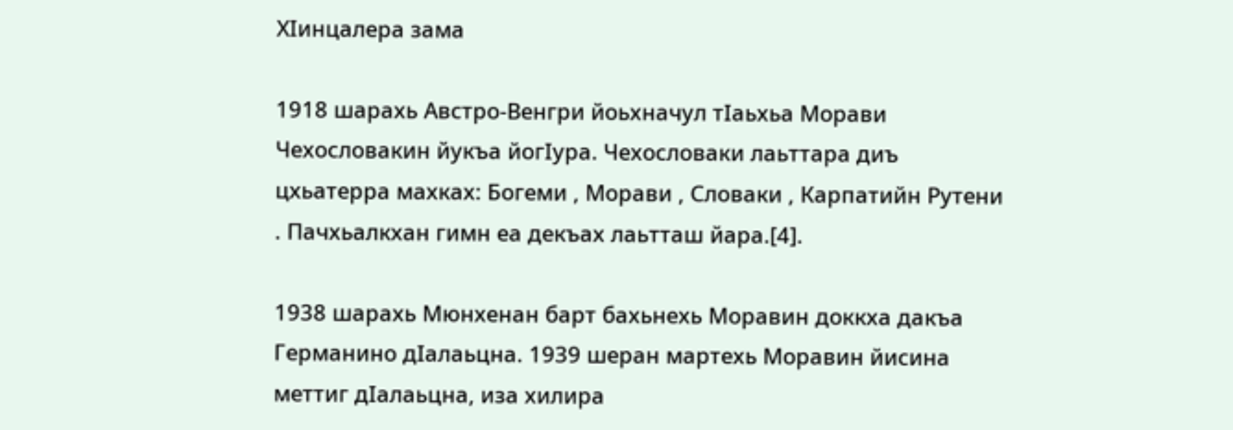ХӀинцалера зама

1918 шарахь Австро-Венгри йоьхначул тӀаьхьа Морави Чехословакин йукъа йогӀура. Чехословаки лаьттара диъ цхьатерра махках: Богеми , Морави , Словаки , Карпатийн Рутени . Пачхьалкхан гимн еа декъах лаьтташ йара.[4].

1938 шарахь Мюнхенан барт бахьнехь Моравин доккха дакъа Германино дӀалаьцна. 1939 шеран мартехь Моравин йисина меттиг дӀалаьцна, иза хилира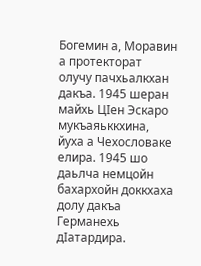Богемин а, Моравин а протекторат олучу пачхьалкхан дакъа. 1945 шеран майхь ЦӀен Эскаро мукъаяьккхина, йуха а Чехословаке елира. 1945 шо даьлча немцойн бахархойн доккхаха долу дакъа Германехь дӀатардира.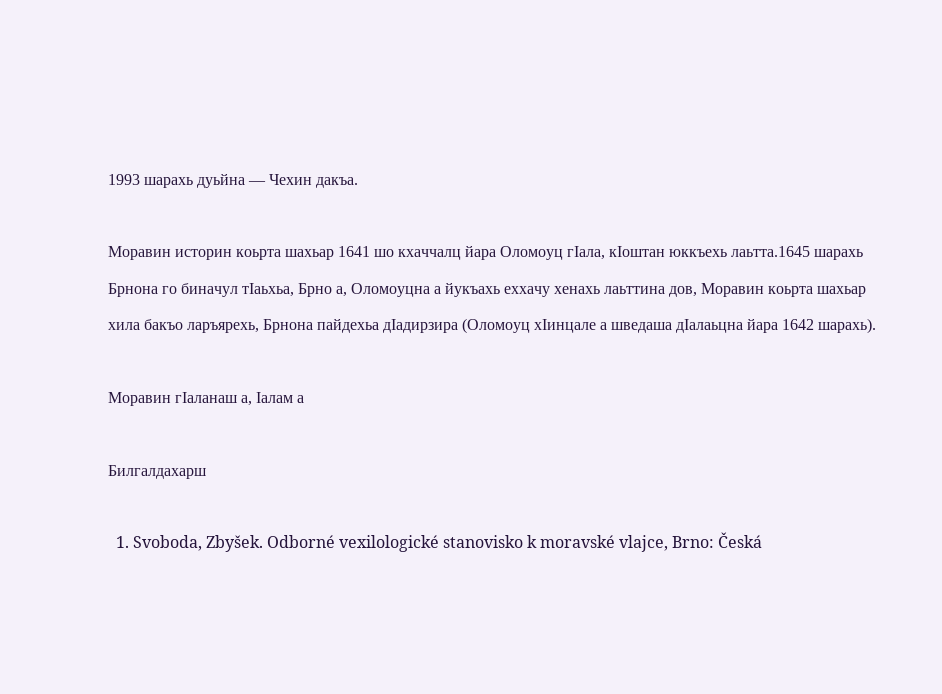1993 шарахь дуьйна — Чехин дакъа.

Моравин историн коьрта шахьар 1641 шо кхаччалц йара Оломоуц гӀала, кӀоштан юккъехь лаьтта.1645 шарахь Брнона го биначул тӀаьхьа, Брно а, Оломоуцна а йукъахь еххачу хенахь лаьттина дов, Моравин коьрта шахьар хила бакъо ларъярехь, Брнона пайдехьа дӀадирзира (Оломоуц хӀинцале а шведаша дӀалаьцна йара 1642 шарахь).

Моравин гӀаланаш а, Ӏалам а

Билгалдахарш

  1. Svoboda, Zbyšek. Odborné vexilologické stanovisko k moravské vlajce, Brno: Česká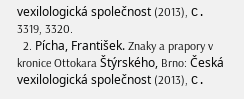vexilologická společnost (2013), С. 3319, 3320.
  2. Pícha, František. Znaky a prapory v kronice Ottokara Štýrského, Brno: Česká vexilologická společnost (2013), С.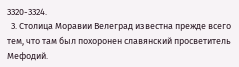3320-3324.
  3. Столица Моравии Велеград известна прежде всего тем, что там был похоронен славянский просветитель Мефодий.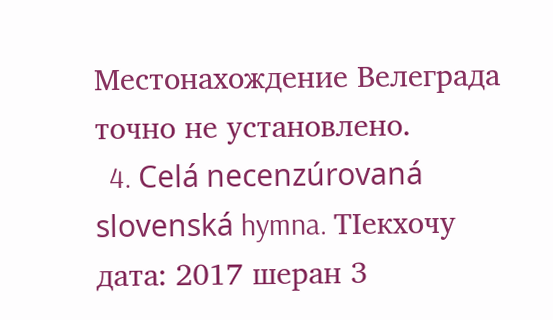Местонахождение Велеграда точно не установлено.
  4. Celá necenzúrovaná slovenská hymna. ТӀекхочу дата: 2017 шеран 3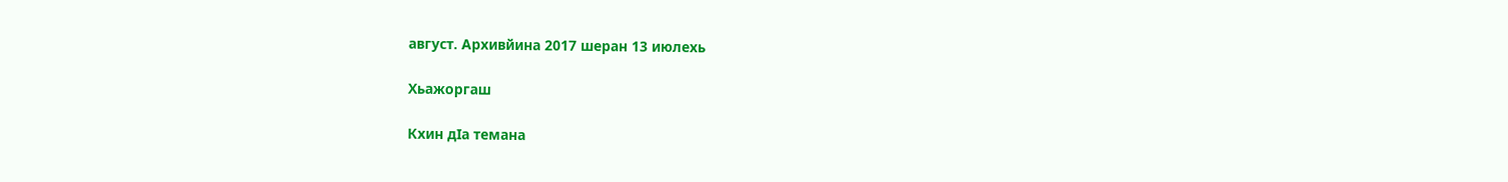август. Архивйина 2017 шеран 13 июлехь

Хьажоргаш

Кхин дӀа темана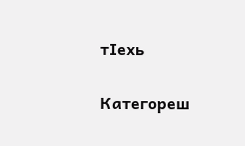тӀехь

Категореш